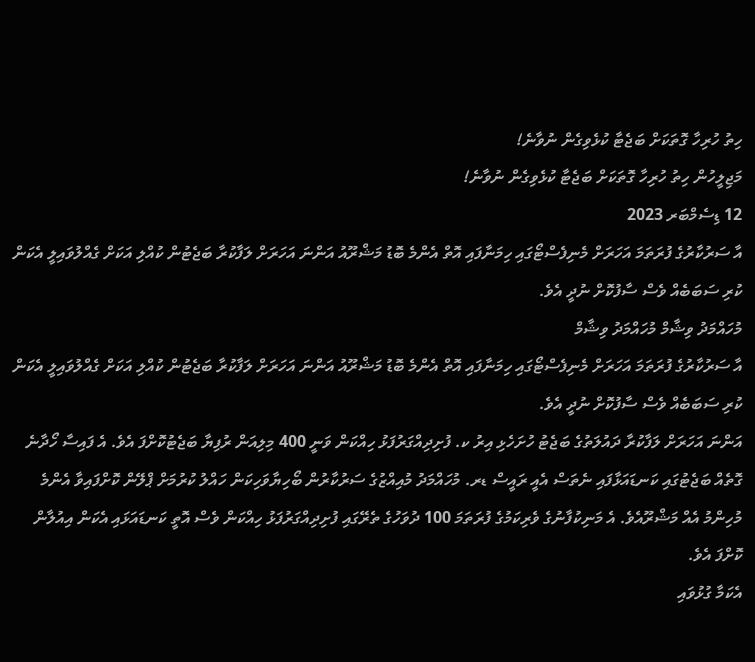ހިތު ހުރިހާ ގޮތަކަށް ބަޖެޓާ ކުޅެވިގެން ނުވާނެ!
މަޖިލީހުން ހިތު ހުރިހާ ގޮތަކަށް ބަޖެޓާ ކުޅެވިގެން ނުވާނެ!
12 ޑިސެމްބަރ 2023
އާ ސަރުކާރުގެ ފުރަތަމަ އަހަރަށް މެނިފެސްޓޯގައި ހިމަނާފައި އޮތް އެންމެ ބޮޑު މަޝްރޫއު އަންނަ އަހަރަށް ލަފާކުރާ ބަޖެޓުން ކުއްލި އަކަށް ގެއްލުވައިލީ އެކަން ކުރި ސަބަބެއް ވެސް ސާފުކޮށް ނުދީ އެވެ.
މުހައްމަދު ވިޝާމް މުހައްމަދު ވިޝާމް
އާ ސަރުކާރުގެ ފުރަތަމަ އަހަރަށް މެނިފެސްޓޯގައި ހިމަނާފައި އޮތް އެންމެ ބޮޑު މަޝްރޫއު އަންނަ އަހަރަށް ލަފާކުރާ ބަޖެޓުން ކުއްލި އަކަށް ގެއްލުވައިލީ އެކަން ކުރި ސަބަބެއް ވެސް ސާފުކޮށް ނުދީ އެވެ.
އަންނަ އަހަރަށް ލަފާކުރާ ދައުލަތުގެ ބަޖެޓު ހުށަހެޅި އިރު ކ. ފުށިދިއްގަރުފަޅު ހިއްކަން ވަނީ 400 މިލިއަން ރުފިޔާ ބަޖެޓުކޮށްފަ އެވެ. އެ ފައިސާ ހޯދާނެ ގޮތެއް ބަޖެޓުގައި ކަނޑައަޅާފައި ނެތަސް އެއީ ރައީސް ޑރ. މުހައްމަދު މުއިއްޒުގެ ސަރުކާރުން ބޯހިޔާވަހިކަން ހައްލު ކުރުމަށް ޕްލޭން ކޮށްފައިވާ އެންމެ މުހިންމު އެއް މަޝްރޫއެވެ. އެ މަނިކުފާނުގެ ވެރިކަމުގެ ފުރަތަމަ 100 ދުވަހުގެ ތެރޭގައި ފުށިދިއްގަރުފަޅު ހިއްކަން ވެސް އޮތީ ކަނޑައަޅައި އެކަން އިއުލާން ކޮށްފަ އެވެ.
އެކަމާ ގުޅުވައި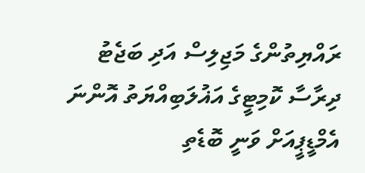ރައްޔިތުންގެ މަޖިލިސް އަދި ބަޖެޓު ދިރާސާ ކޮމިޓީގެ އަޣުލަބިއްޔަތު އޮންނަ އެމްޑީޕީއަށް ވަނީ ބޮޑެތި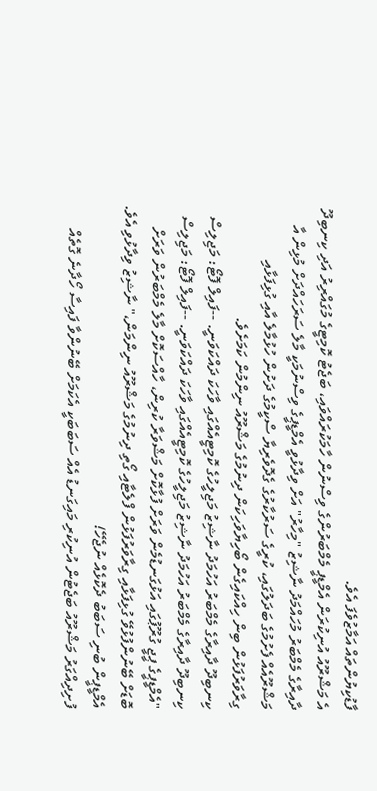ފާޑުކިޔުންތައް އަމާޒުވެފަ އެވެ.
އެ މަޝްރޫއު އުނިކުރަން އެމްޑީޕީ މެމްބަރުންގެ ވިސްނުން ހާމަކުރައްވައި، ބަޖެޓު ކޮމިޓީގެ މުގައްރިރު އަދި ކިނބިދޫ ދާއިރާގެ މެމްބަރު މުހައްމަދު ނާޝިޒު "މިހާރު" އަށް ވިދާޅުވީ އެމްޑީޕީގެ ވިސްނުމަކީ މާލެ ސަރަހައްދަށް މުޅިން އާ މަޝްރޫއެއް ފެށުމުގެ ބަދަލުގައި، ކުރީގެ ސަރުކާރުގެ ގެދޮވެރިޔާ ސްކީމުގެ ދަށުން ހުޅުމާލެ އާއި ގުޅިފަޅާއި ގިރާވަރުފަޅުން ބިން ހިއްކައިގެން ބޯހިޔާވަހިކަން ދިނުމުގެ މަޝްރޫއު ނިންމުން ކަމަށެވެ.
ކިނބިދޫ ދާއިރާގެ މެމްބަރު އަހުމަދު ނާޝިޒު މަޖިލީހުގެ ކޮމިޓީއެއްގައި ވާހަކަ ދައްކަވަނީ. --ފައިލް ފޮޓޯ: މަޖިލިސް
ކިނބިދޫ ދާއިރާގެ މެމްބަރު އަހުމަދު ނާޝިޒު މަޖިލީހުގެ ކޮމިޓީއެއްގައި ވާހަކަ ދައްކަވަނީ. --ފައިލް ފޮޓޯ: މަޖިލިސް
"އެމްޑީޕީގެ ޕީޖީ ގުރޫޕުގައި އަޅުގަނޑުމެން ވަރަށް ފުޅާކޮށް މަޝްވަރާ ކުރިން، ހާއްސަކޮށް މާލެ މެމްބަރުން ވަރަށް ބޮޑަށް ބޭނުންފުޅުވޭ ގުޅިފަޅާއި ގިރާވަރުފަޅުން ފްލެޓާއި ގޯތި ދިނުމުގެ މަޝްރޫއު ނިންމަން،" ނާޝިޒު ވިދާޅުވި އެވެ.
އެމްޑީޕީން ބުނި ސަބަބު ދެކޮޅެއް ނުޖެހޭ!
ފުށިދިއްގަރު މަޝްރޫއު ބަޖެޓުން އުނިކުރި މައިގަނޑު އެއް ސަބަބަކީ އެކަމަށް ބޭނުންވާ ފައިސާ ހޯދާނެ ގޮތެއް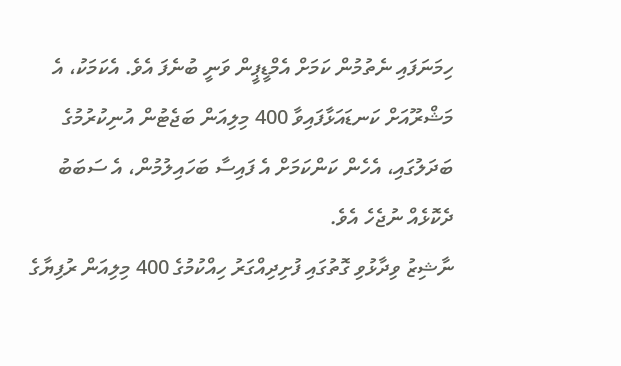ހިމަނަފައި ނެތުމުން ކަމަށް އެމްޑީޕީން ވަނީ ބުނެފަ އެވެ. އެކަމަކު، އެ މަޝްރޫއަށް ކަނޑައަޅާފައިވާ 400 މިލިއަން ބަޖެޓުން އުނިކުރުމުގެ ބަދަލުގައި، އެހެން ކަންކަމަށް އެ ފައިސާ ބަހައިލުމުން، އެ ސަބަބު ދެކޮޅެއް ނުޖެހެ އެވެ.
ނާޝިޒު ވިދާޅުވި ގޮތުގައި ފުށިދިއްގަރު ހިއްކުމުގެ 400 މިލިއަން ރުފިޔާގެ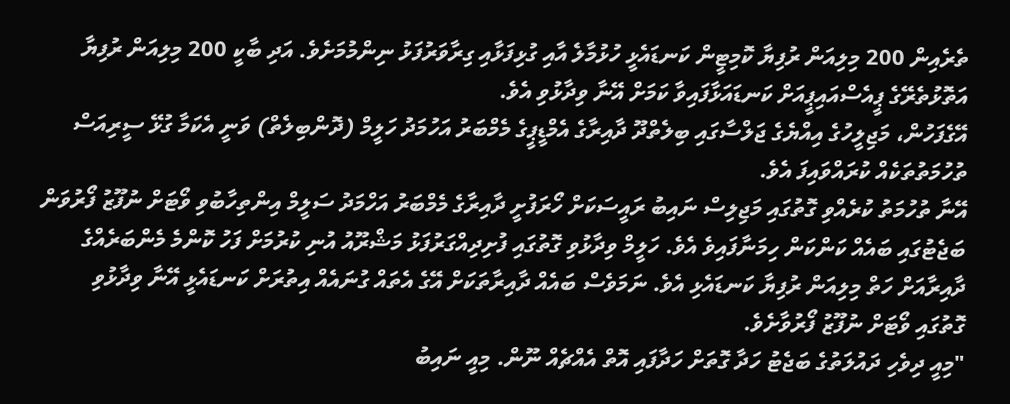ތެރެއިން 200 މިލިއަން ރުފިޔާ ކޮމިޓީން ކަނޑައެޅީ ހުޅުމާލެ އާއި ގުޅިފަޅާއި ގިރާވަރުފަޅު ނިންމުމަށެވެ. އަދި ބާކީ 200 މިލިއަން ރުފިޔާ އަތޮޅުތެރޭގެ ޕީއެސްއައިޕީއަށް ކަނޑައަޅާފައިވާ ކަމަށް އޭނާ ވިދާޅުވި އެވެ.
އޭގެފަހުން، މަޖިލީހުގެ އިއްޔެގެ ޖަލްސާގައި ބިލެތްދޫ ދާއިރާގެ އެމްޑީޕީގެ މެމްބަރު އަހުމަދު ހަލީމް (ދޮންބިލެތް) ވަނީ އެކަމާ ގުޅޭ ސީރިއަސް ތުހުމަތުތަކެއް ކުރައްވައިފަ އެވެ.
އޭނާ ތުހުމަތު ކުރެއްވި ގޮތުގައި މަޖިލިސް ނައިބު ރައީސަކަށް ހޯރަފުށީ ދާއިރާގެ މެމްބަރު އަހްމަދު ސަލީމް އިންތިހާބުވި ވޯޓަށް ނުފޫޒު ފޯރުވަން ބަޖެޓުގައި ބައެއް ކަންކަން ހިމަނާފައިވެ އެވެ. ހަލީމް ވިދާޅުވި ގޮތުގައި ފުށިދިއްގަރުފަޅު މަޝްރޫއު އުނި ކުރުމަށް ފަހު ކޮންމެ މެންބަރެއްގެ ދާއިރާއަށް ހަތް މިލިއަން ރުފިޔާ ކަނޑައެޅި އެވެ. ނަމަވެސް ބައެއް ދާއިރާތަކަށް އޭގެ އެތައް ގުނައެއް އިތުރަށް ކަނޑައެޅީ އޭނާ ވިދާޅުވި ގޮތުގައި ވޯޓަށް ނުފޫޒު ފޯރުވާށެވެ.
"މިއީ ދިވެހި ދައުލަތުގެ ބަޖެޓު ހަދާ ގޮތަށް ހަދާފައި އޮތް އެއްޗެއް ނޫން. މިއީ ނައިބު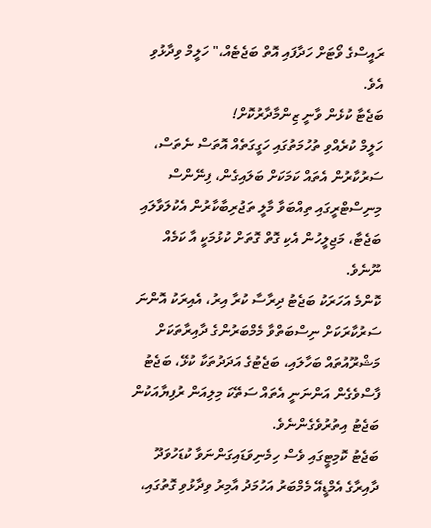ރައީސްގެ ވޯޓަށް ހަދާފައި އޮތް ބަޖެޓެއް،" ހަލީމް ވިދާޅުވި އެވެ.
ބަޖެޓާ ކުޅެން ވާނީ ޒިންމާދާރުކޮށް!
ހަލީމް ކުރެއްވި ތުހުމަތުގައި ހަގީގަތެއް އޮތަސް ނެތަސް، ސަރުކާރުން އެތައް ކަމަކަށް ބަލައިގެން، ފިނޭންސް މިނިސްޓްރީގައި ތިއްބަވާ މާލީ ތަޖުރިބާކާރުން އެކުލަވާލައި ބަޖެޓާ، މަޖިލީހުން އެކި ގޮތް ގޮތަށް ކުޅުމަކީ އާ ކަމެއް ނޫނެވެ.
ކޮންމެ އަހަރަކު ބަޖެޓު ދިރާސާ ކުރާ އިރު، އެއިރަކު އޮންނަ ސަރުކާރަކަށް ނިސްބަތްވާ މެމްބަރުންގެ ދާއިރާތަކަށް މަޝްރޫއުތައް ބަހާލައި، ބަޖެޓުގެ އަދަދުތަކާ ކުޅޭ، ބަޖެޓު ފާސްވެގެން އަންނަނީ އެތައް ސަތޭކަ މިލިއަން ރުފިޔާއަކުން ބަޖެޓު އިތުރުވެގެންނެވެ.
ބަޖެޓު ކޮމިޓީގައި ވެސް ހިމެނިވަޑައިގަންނަވާ ކުޑަހުވަދޫ ދާއިރާގެ އެމްޑީއޭ މެމްބަރު އަހުމަދު އާމިރު ވިދާޅުވި ގޮތުގައި،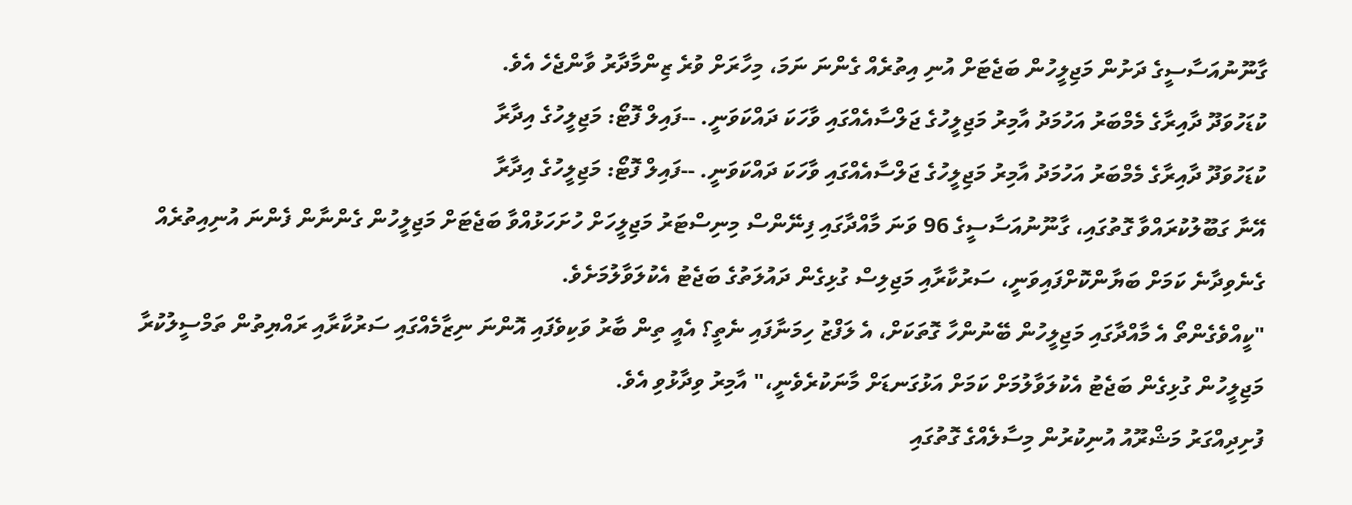ގާނޫނުއަސާސީގެ ދަށުން މަޖިލީހުން ބަޖެޓަށް އުނި އިތުރެއް ގެންނަ ނަމަ، މިހާރަށް ވުރެ ޒިންމާދާރު ވާންޖެހެ އެވެ.
ކުޑަހުވަދޫ ދާއިރާގެ މެމްބަރު އަހުމަދު އާމިރު މަޖިލީހުގެ ޖަލްސާއެއްގައި ވާހަކަ ދައްކަވަނީ. --ފައިލް ފޮޓޯ: މަޖިލީހުގެ އިދާރާ
ކުޑަހުވަދޫ ދާއިރާގެ މެމްބަރު އަހުމަދު އާމިރު މަޖިލީހުގެ ޖަލްސާއެއްގައި ވާހަކަ ދައްކަވަނީ. --ފައިލް ފޮޓޯ: މަޖިލީހުގެ އިދާރާ
އޭނާ ގަބޫލުކުރައްވާ ގޮތުގައި، ގާނޫނުއަސާސީގެ 96 ވަނަ މާއްދާގައި ފިނޭންސް މިނިސްޓަރު މަޖިލީހަށް ހުށަހަޅުއްވާ ބަޖެޓަށް މަޖިލީހުން ގެންނާން ފެންނަ އުނިއިތުރެއް ގެނެވިދާނެ ކަމަށް ބަޔާންކޮށްފައިވަނީ، ސަރުކާރާއި މަޖިލިސް ގުޅިގެން ދައުލަތުގެ ބަޖެޓު އެކުލަވާލުމަށެވެ.
"ކީއްވެގެންތޯ އެ މާއްދާގައި މަޖިލީހުން ބޭނުންހާ ގޮތަކަށް، އެ ލަފްޒު ހިމަނާފައި ނެތީ؟ އެއީ ތިން ބާރު ވަކިވެފައި އޮންނަ ނިޒާމެއްގައި ސަރުކާރާއި ރައްޔިތުން ތަމްސީލުކުރާ މަޖިލީހުން ގުޅިގެން ބަޖެޓު އެކުލަވާލުމަށް ކަމަށް އަޅުގަނޑަށް މާނަކުރެވެނީ،" އާމިރު ވިދާޅުވި އެވެ.
ފުށިދިއްގަރު މަޝްރޫއު އުނިކުރުން މިސާލެއްގެ ގޮތުގައި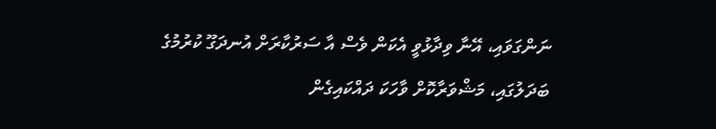ނަންގަވައި، އޭނާ ވިދާޅުވީ އެކަން ވެސް އާ ސަރުކާރަށް އުނދަގޫ ކުރުމުގެ ބަދަލުގައި، މަޝްވަރާކޮށް ވާހަކަ ދައްކައިގެން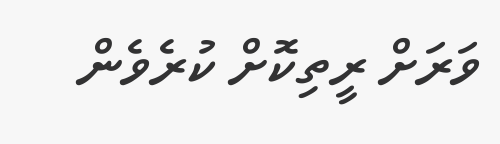ވަރަށް ރީތިކޮށް ކުރެވެން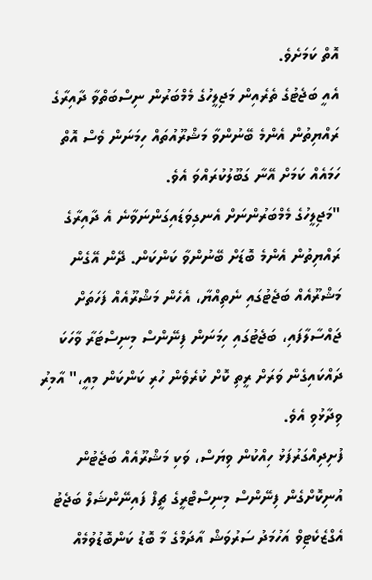އޮތް ކަމަށެވެ.
އެއީ ބަޖެޓުގެ ތެރެއިން މަޖިލީހުގެ މެމްބަރުން ނިސްބަތްވާ ދާއިރާގެ ރައްޔިތުން އެންމެ ބޭނުންވާ މަޝްރޫއުތައް ހިމަނަން ވެސް އޮތް ހަމައެއް ކަމަށް އޭނާ ގަބޫލުކުރައްވަ އެވެ.
"މަޖިލީހުގެ މެމްބަރުންނަށް އެނގިވަޑައިގަންނަވާނެ އެ ދާއިރާގެ ރައްޔިތުން އެންމެ ބޮޑަށް ބޭނުންވާ ކަންކަން. ދޭން އޭގެން މަޝްރޫއެއް ބަޖެޓުގައި ނެތިއްޔާ، އެހެން މަޝްރޫއެއް ފަހަތަށް ޖައްސާލާފައި، ބަޖެޓުގައި ހިމަނަން ފިނޭންސް މިނިސްޓަރާ ވާހަކަ ދައްކައިގެން ވަރަށް ރީތި ކޮށް ކުރެވެން ހުރި ކަންކަން މިއީ،" އާމިރު ވިދާޅުވި އެވެ.
ފުށިދިއްގަރުފަޅު ހިއްކުން ވިޔަސް، ވަކި މަޝްރޫއެއް ބަޖެޓުން އުނިކޮށްގެން ފިނޭންސް މިނިސްޓްރީގެ ޗީފް ފައިނޭންޝަލް ބަޖެޓު އެގްޒެކެޓިވް އަހުމަދު ސަރުވަޝް އާދަމްގެ މާ ބޮޑު ކަންބޮޑުވުމެއް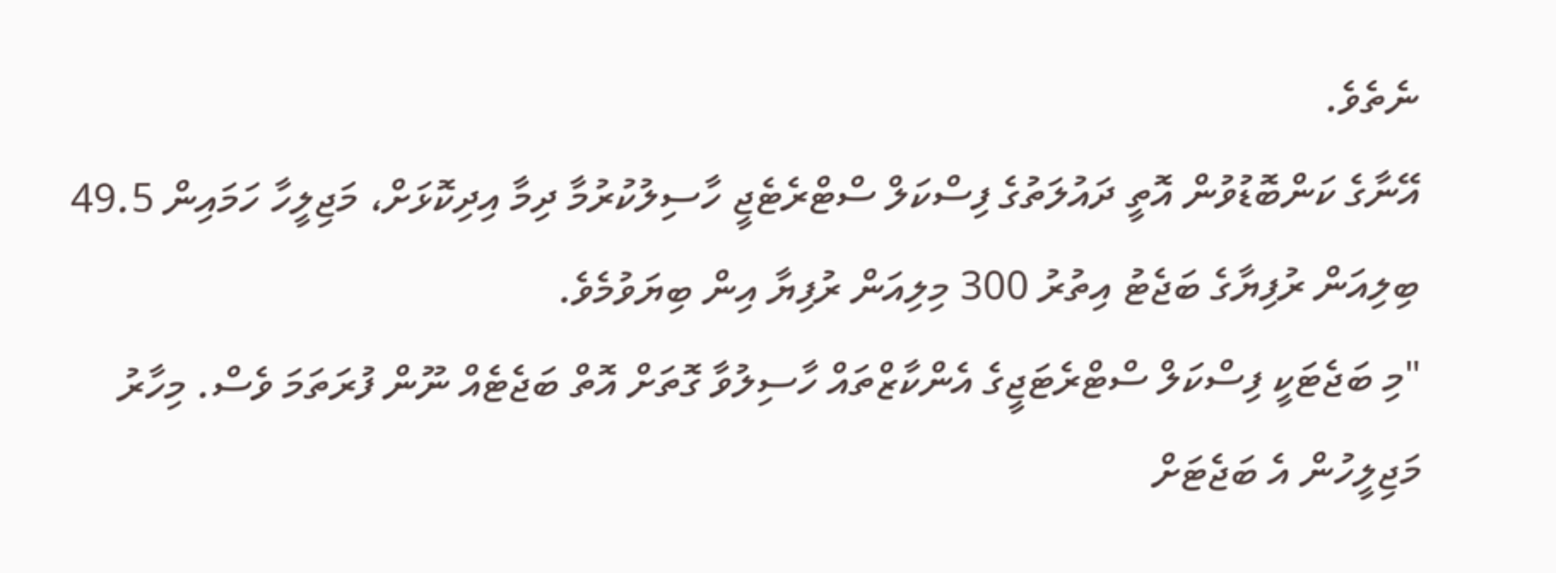ނެތެވެ.
އޭނާގެ ކަންބޮޑުވުން އޮތީ ދައުލަތުގެ ފިސްކަލް ސްޓްރެޓެޖީ ހާސިލުކުރުމާ ދިމާ އިދިކޮޅަށް، މަޖިލީހާ ހަމައިން 49.5 ބިލިއަން ރުފިޔާގެ ބަޖެޓު އިތުރު 300 މިލިއަން ރުފިޔާ އިން ބިޔަވުމެވެ.
"މި ބަޖެޓަކީ ފިސްކަލް ސްޓްރެޓަޖީގެ އެންކާޒްތައް ހާސިލުވާ ގޮތަށް އޮތް ބަޖެޓެއް ނޫން ފުރަތަމަ ވެސް. މިހާރު މަޖިލީހުން އެ ބަޖެޓަށް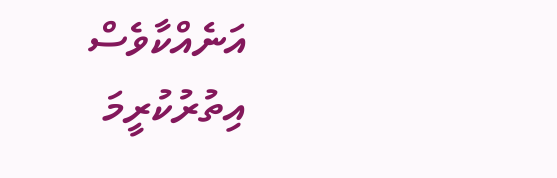އަނެއްކާވެސް އިތުރުކުރީމަ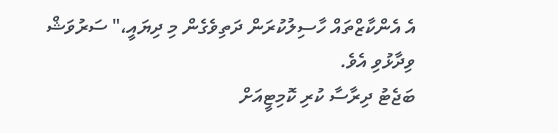އެ އެންކާޒްތައް ހާސިލުކުރަން ދަތިވެގެން މި ދިޔައީ،" ސަރުވަޝް ވިދާޅުވި އެވެ.
ބަޖެޓު ދިރާސާ ކުރި ކޮމިޓީއަށް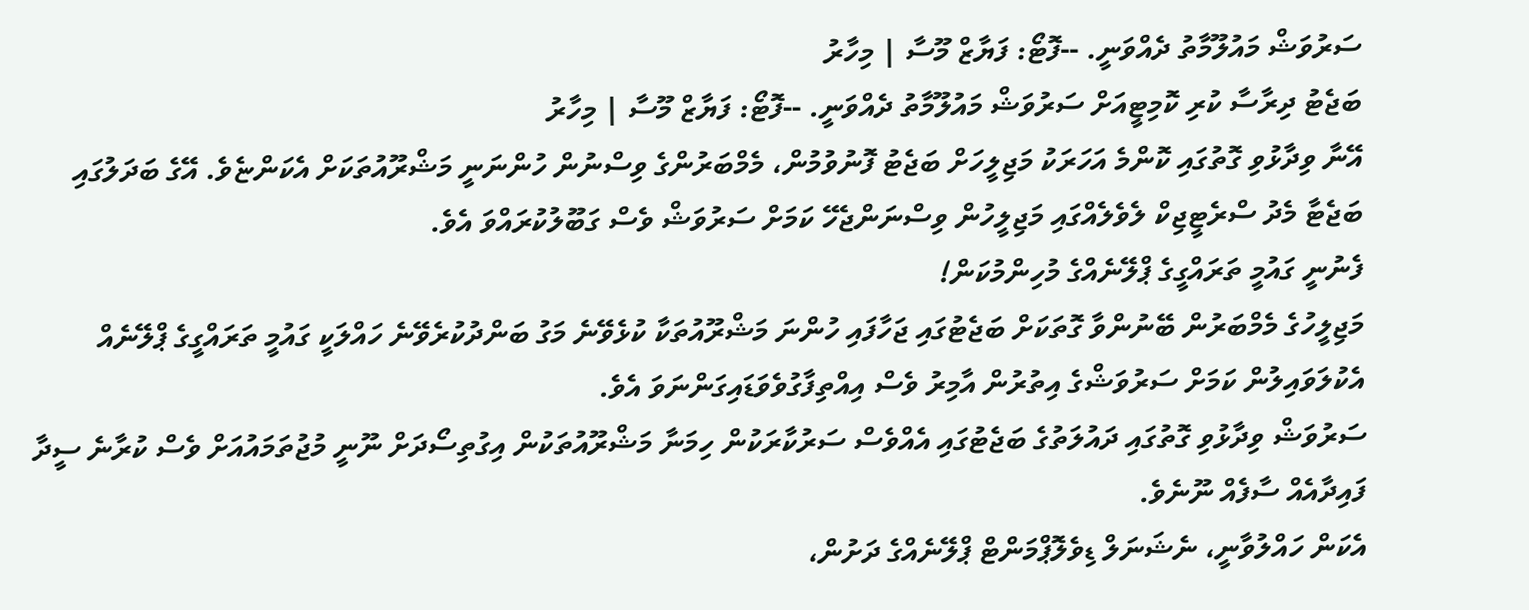ސަރުވަޝް މައުލޫމާތު ދެއްވަނީ. --ފޮޓޯ: ފަޔާޒް މޫސާ | މިހާރު
ބަޖެޓު ދިރާސާ ކުރި ކޮމިޓީއަށް ސަރުވަޝް މައުލޫމާތު ދެއްވަނީ. --ފޮޓޯ: ފަޔާޒް މޫސާ | މިހާރު
އޭނާ ވިދާޅުވި ގޮތުގައި ކޮންމެ އަހަރަކު މަޖިލީހަށް ބަޖެޓު ފޮނުވުމުން، މެމްބަރުންގެ ވިސްނުން ހުންނަނީ މަޝްރޫއުތަކަށް އެކަންޏެވެ. އޭގެ ބަދަލުގައި ބަޖެޓާ މެދު ސްރެޓީޖިކް ލެވެލެއްގައި މަޖިލީހުން ވިސްނަންޖެހޭ ކަމަށް ސަރުވަޝް ވެސް ގަބޫލުކުރައްވަ އެވެ.
ފެނުނީ ގައުމީ ތަރައްގީގެ ޕްލޭނެއްގެ މުހިންމުކަން!
މަޖިލީހުގެ މެމްބަރުން ބޭނުންވާ ގޮތަކަށް ބަޖެޓުގައި ޖަހާފައި ހުންނަ މަޝްރޫއުތަކާ ކުޅެވޭނެ މަގު ބަންދުކުރެވޭނެ ހައްލަކީ ގައުމީ ތަރައްގީގެ ޕްލޭނެއް އެކުލަވައިލުން ކަމަށް ސަރުވަޝްގެ އިތުރުން އާމިރު ވެސް އިއްތިފާގުވެވަޑައިގަންނަވަ އެވެ.
ސަރުވަޝް ވިދާޅުވި ގޮތުގައި ދައުލަތުގެ ބަޖެޓުގައި އެއްވެސް ސަރުކާރަކުން ހިމަނާ މަޝްރޫއުތަކުން އިގުތިސޯދަށް ނޫނީ މުޖުތަމައުއަށް ވެސް ކުރާނެ ސީދާ ފައިދާއެއް ސާފެއް ނޫނެވެ.
އެކަން ހައްލުވާނީ، ނެޝަނަލް ޑިވެލޮޕްމަންޓް ޕްލޭނެއްގެ ދަށުން،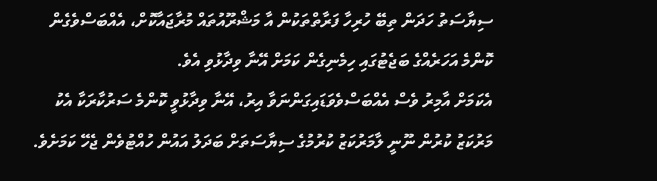ސިޔާސަތު ހަދަން ތިބޭ ހުރިހާ ފަރާތްތަކުން އާ މަޝްރޫއުތައް މުރާޖައާކޮށް، އެއްބަސްވެގެން ކޮންމެ އަހަރެއްގެ ބަޖެޓުގައި ހިމެނިގެން ކަމަށް އޭނާ ވިދާޅުވި އެވެ.
އެކަމަށް އާމިރު ވެސް އެއްބަސްވެވަޑައިގަންނަވާ އިރު، އޭނާ ވިދާޅުވީ ކޮންމެ ސަރުކާރަކާ އެކު މަރުކަޒު ކުރުން ނޫނީ ލާމަރުކަޒު ކުރުމުގެ ސިޔާސަތަށް ބަދަލު އައުން ހުއްޓުވެން ޖެހޭ ކަމަށެވެ.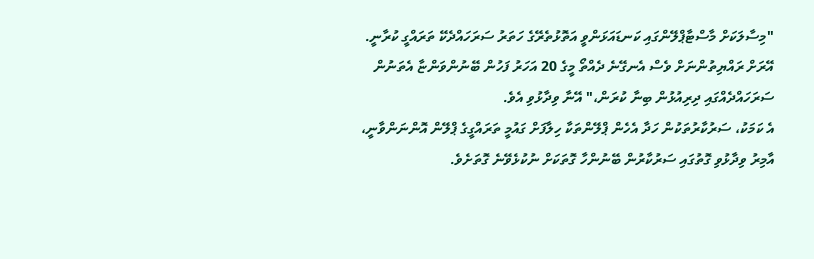"މިސާލަކަށް މާސްޓާޕްލޭންގައި ކަނޑައަޅަންވީ އަތޮޅުތެރޭގެ ހަތަރު ސަރަހައްދެކޭ ތަރައްގީ ކުރާނީ. އޭރަށް ރައްޔިތުންނަށް ވެސް އެނގޭނެ ދެއްތޯ މީގެ 20 އަހަރު ފަހުން ބޭނުންވަންޏާ އެތަނުން ސަރަހައްދެއްގައި ދިރިއުޅުން ބިނާ ކުރަން،" އޭނާ ވިދާޅުވި އެވެ.
އެ ކަމަކު، ސަރުކާރުތަކުން ހަދާ އެހެން ޕްލޭންތަކާ ހިލާފަށް ގައުމީ ތަރައްގީގެ ޕްލޭން އޮންނަންވާނީ، އާމިރު ވިދާޅުވި ގޮތުގައި ސަރުކާރުން ބޭނުންހާ ގޮތަކަށް ނުކުޅެވޭނެ ގޮތަށެވެ.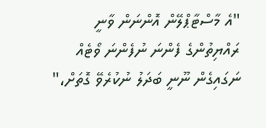"އެ މާސްޓާޕްލޭން އޮންނަން ވާނީ ރައްޔިތުންގެ ފެންނަ ނުފެންނަ ވޯޓެއް ނަގައިގެން ނޫނީ ބަދަލު ނުކުރެވޭ ގޮތަށް،"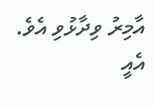އާމިރު ވިދާޅުވި އެވެ.
އެއީ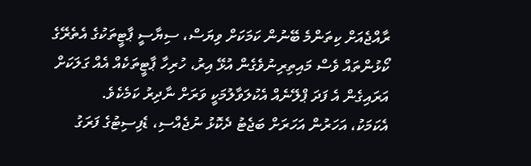ރާއްޖެއަށް ކިތަންމެ ބޭނުން ކަމަކަށް ވިޔަސް، ސިޔާސީ ޕާޓީތަކުގެ އެތެރޭގެ ކޯޅުންތައް ވެސް މައިތިރިނުވެގެން އުޅޭ އިރު، ހުރިހާ ޕާޓީތަކެއް އެއް ގަލަކަށް އަރައިގެން އެ ފަދަ ޕްލޭނެއް އެކުލަވާލުމަކީ ވަރަށް ނާދިރު ކަމެކެވެ.
އެކަމަކު، އަހަރުން އަހަރަށް ބަޖެޓު ދެކޮޅު ނުޖެއްސި، ޑެފިސިޓުގެ ފަރަގު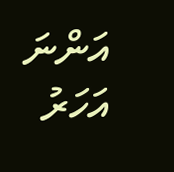އަންނަ އަހަރު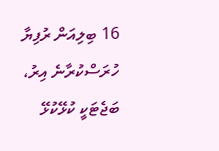16 ބިލިއަން ރުފިޔާ ހުރަސްކުރާނެ އިރު، ބަޖެޓަކީ ކުޅޭކުޅޭ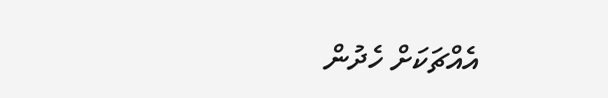އެއްޗަކަށް ހެދުން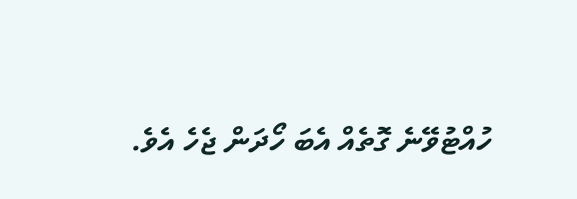ހުއްޓުވޭނެ ގޮތެއް އެބަ ހޯދަން ޖެހެ އެވެ.